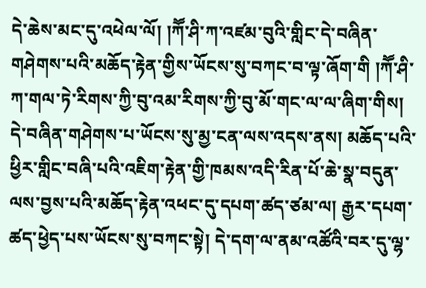དེ་ཆེས་མང་དུ་འཕེལ་ལོ། །ཀཽ་ཤི་ཀ་འཛམ་བུའི་གླིང་དེ་བཞིན་གཤེགས་པའི་མཆོད་རྟེན་གྱིས་ཡོངས་སུ་བཀང་བ་ལྟ་ཞོག་གི །ཀཽ་ཤི་ཀ་གལ་ཏེ་རིགས་ཀྱི་བུ་འམ་རིགས་ཀྱི་བུ་མོ་གང་ལ་ལ་ཞིག་གིས། དེ་བཞིན་གཤེགས་པ་ཡོངས་སུ་མྱ་ངན་ལས་འདས་ནས། མཆོད་པའི་ཕྱིར་གླིང་བཞི་པའི་འཇིག་རྟེན་གྱི་ཁམས་འདི་རིན་པོ་ཆེ་སྣ་བདུན་ལས་བྱས་པའི་མཆོད་རྟེན་འཕང་དུ་དཔག་ཚད་ཙམ་ལ། རྒྱར་དཔག་ཚད་ཕྱེད་པས་ཡོངས་སུ་བཀང་སྟེ། དེ་དག་ལ་ནམ་འཚོའི་བར་དུ་ལྷ་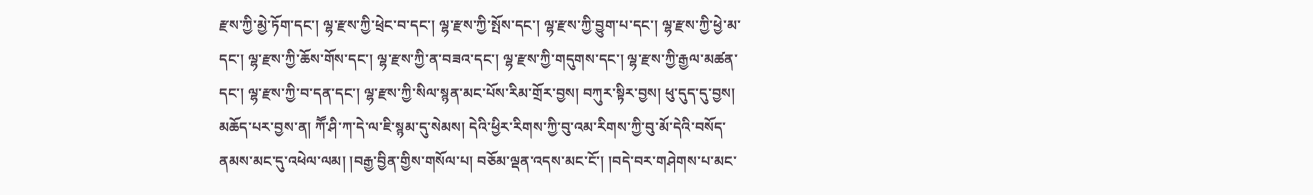རྫས་ཀྱི་མྱེ་ཏོག་དང་། ལྷ་རྫས་ཀྱི་ཕྲེང་བ་དང་། ལྷ་རྫས་ཀྱི་སྤོས་དང་། ལྷ་རྫས་ཀྱི་བྱུག་པ་དང་། ལྷ་རྫས་ཀྱི་ཕྱེ་མ་དང་། ལྷ་རྫས་ཀྱི་ཆོས་གོས་དང་། ལྷ་རྫས་ཀྱི་ན་བཟའ་དང་། ལྷ་རྫས་ཀྱི་གདུགས་དང་། ལྷ་རྫས་ཀྱི་རྒྱལ་མཚན་དང་། ལྷ་རྫས་ཀྱི་བ་དན་དང་། ལྷ་རྫས་ཀྱི་སིལ་སྙན་མང་པོས་རིམ་གྲོར་བྱས། བཀུར་སྟིར་བྱས། ཕུ་དུད་དུ་བྱས། མཆོད་པར་བྱས་ན། ཀཽ་ཤི་ཀ་དེ་ལ་ཇི་སྙམ་དུ་སེམས། དེའི་ཕྱིར་རིགས་ཀྱི་བུ་འམ་རིགས་ཀྱི་བུ་མོ་དེའི་བསོད་ནམས་མང་དུ་འཕེལ་ལམ། །བརྒྱ་བྱིན་གྱིས་གསོལ་པ། བཅོམ་ལྡན་འདས་མང་ངོ་། །བདེ་བར་གཤེགས་པ་མང་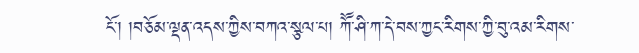ངོ་། །བཅོམ་ལྡན་འདས་ཀྱིས་བཀའ་སྩལ་པ། ཀཽ་ཤི་ཀ་དེ་བས་ཀྱང་རིགས་ཀྱི་བུ་འམ་རིགས་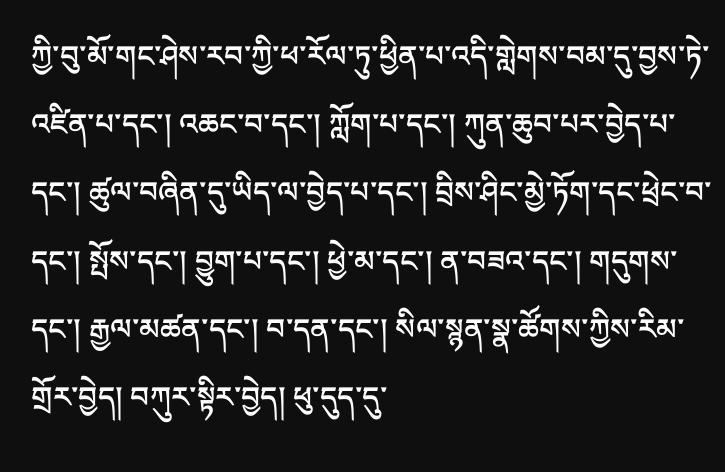ཀྱི་བུ་མོ་གང་ཤེས་རབ་ཀྱི་ཕ་རོལ་ཏུ་ཕྱིན་པ་འདི་གླེགས་བམ་དུ་བྱས་ཏེ་འཛིན་པ་དང་། འཆང་བ་དང་། ཀློག་པ་དང་། ཀུན་ཆུབ་པར་བྱེད་པ་དང་། ཚུལ་བཞིན་དུ་ཡིད་ལ་བྱེད་པ་དང་། བྲིས་ཤིང་མྱེ་ཏོག་དང་ཕྲེང་བ་དང་། སྤོས་དང་། བྱུག་པ་དང་། ཕྱེ་མ་དང་། ན་བཟའ་དང་། གདུགས་དང་། རྒྱལ་མཚན་དང་། བ་དན་དང་། སིལ་སྙན་སྣ་ཚོགས་ཀྱིས་རིམ་གྲོར་བྱེད། བཀུར་སྟིར་བྱེད། ཕུ་དུད་དུ་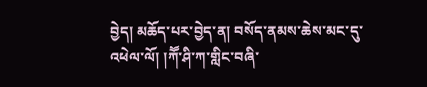བྱེད། མཆོད་པར་བྱེད་ན། བསོད་ནམས་ཆེས་མང་དུ་འཕེལ་ལོ། །ཀཽ་ཤི་ཀ་གླིང་བཞི་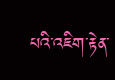པའི་འཇིག་རྟེན་